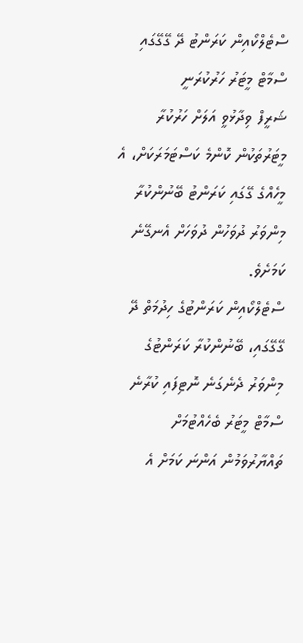ސްޓެލްކޯއިން ކަރަންޓު ދޭ ގޭގޭގައި ސްމާޓް މީޓަރު ހަރުކުރަނީ
ޝަރީފް ވިދާޅުވީ އަލަށް ހަރުކުރާ މީޓަރުތަކުން ކޮންމެ ކަސްޓަމަރަކަށް، އެ މީހެއްގެ ގޭގައި ކަރަންޓު ބޭނުންކުރާ މިންވަރު ދުވަހުން ދުވަހަށް އެނގޭނެ ކަމަށެވެ.
ސްޓެލްކޯއިން ކަރަންޓުގެ ހިދުމަތް ދޭ ގޭގޭގައި، ބޭނުންކުރާ ކަރަންޓުގެ މިންވަރު ދެނެގަނެ ނޮޓިފައި ކުރާނެ ސްމާޓް މީޓަރު ބެހެއްޓުމަށް ތައްޔާރުވަމުން އަންނަ ކަމަށް އެ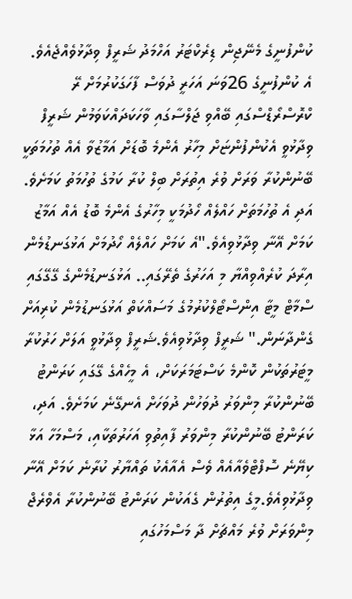ކުންފުނީގެ މެނޭޖިން ޑިރެކްޓަރު އަހްމަދު ޝަރީފް ވިދާޅުވެއްޖެއެވެ.
އެ ކުންފުނީގެ 26ވަނަ އަހަރީ ދުވަސް ފާހަގަކުރުމަށް ރޭ ކްރޮސްރޯޑްސްގައި ބޭއްވި ޖަލްސާގައި ވާހަކަދައްކަވަމުން ޝަރީފް ވިދާޅުވީ އެކުންފުންޏަށް މިހާރު އެންމެ ބޮޑަށް އަމާޒުވާ އެއް ތުހުމަތަކީ ބޭނުންކުރާ ވަރަށް ވުރެ އިތުރަށް ބިލް ކުރާ ކަމުގެ ތުހުމަތު ކަމަށެވެ. އަދި އެ ތުހުމަތަށް ހައްލެއް ހޯދުމަކީ މިހާރުގެ އެންމެ ބޮޑު އެއް އަމާޒު ކަމަށް އޭނާ ވިދާޅުވިއެވެ."އެ ކަމަށް ހައްލެއް ހޯދުމަށް އަޅުގަނޑުމެން އިރާދަ ކުރެއްވިއްޔާ މި އަހަރުގެ ތެރޭގައި.. އަޅުގަނޑުމެންގެ ގޭގޭގައި ސްމާޓް މީޓާ އިންސްޓޯލްކުރުމުގެ މަސައްކަތް އަޅުގަނޑުމެން ކުރިއަށް ގެންދާނަން." ޝަރީފް ވިދާޅުވިއެވެ.ޝަރީފް ވިދާޅުވީ އަލަށް ހަރުކުރާ މީޓަރުތަކުން ކޮންމެ ކަސްޓަމަރަކަށް، އެ މީހެއްގެ ގޭގައި ކަރަންޓު ބޭނުންކުރާ މިންވަރު ދުވަހުން ދުވަހަށް އެނގޭނެ ކަމަށެވެ. އަދި، ކަރަންޓު ބޭނުންކުރާ މިންވަރު ފާއިތުވި އަހަރުތަކާއި، މަސްމަހާ އަޅާ ކިޔޭނެ ސޮފްޓްވެއާއެއް ވެސް އެއާއެކު ތައްޔާރު ކުރާނެ ކަމަށް އޭނާ ވިދާޅުވިއެވެ.މީގެ އިތުރުން ގެއަކުން ކަރަންޓު ބޭނުންކުރާ އެވްރެޖް މިންވަރަށް ވުރެ މައްޗަށް ދާ މަސްމަހުގައި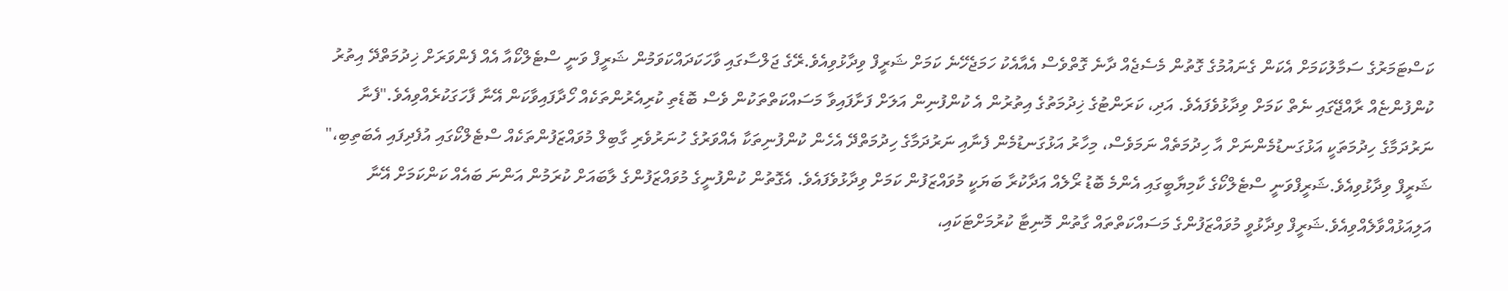ކަސްޓަމަރުގެ ސަމާލުކަމަށް އެކަން ގެނައުމުގެ ގޮތުން މެސެޖެއް ދާނެ ގޮތްވެސް އެއާއެކު ހަމަޖެހޭނެ ކަމަށް ޝަރީފް ވިދާޅުވިއެވެ.ރޭގެ ޖަލްސާގައި ވާހަކަދައްކަވަމުން ޝަރީފް ވަނީ ސްޓެލްކޯއާ އެއް ފެންވަރަށް ޚިދުމަތްދޭ އިތުރު ކުންފުންޏެއް ރާއްޖޭގައި ނެތް ކަމަށް ވިދާޅުވެފައެވެ. އަދި، ކަރަންޓުގެ ޚިދުމަތުގެ އިތުރުން އެ ކުންފުނިން އަލަށް ފަށާފައިވާ މަސައްކަތްތަކުން ވެސް ބޮޑެތި ކުރިއެރުންތަކެއް ހޯދާފައިވާކަން އޭނާ ފާހަގަކުރެއްވިއެވެ."ފެނާ ނަރުދަމާގެ ހިދުމަތަކީ އަޅުގަނޑުމެންނަށް އާ ހިދުމަތެއް ނަމަވެސް، މިހާރު އަޅުގަނޑުމެން ފެނާއި ނަރުދަމާގެ ހިދުމަތްދޭ އެހެން ކުންފުނިތަކާ އެއްވަރުގެ ހުނަރުވެރި ގާބިލް މުވައްޒަފުންތަކެއް ސްޓެލްކޯގައި އުފެދިފައި އެބަތިބި،" ޝަރީފް ވިދާޅުވިއެވެ.ޝަރީފްވަނީ ސްޓެލްކޯގެ ކާމިޔާބީގައި އެންމެ ބޮޑު ރޯލެއް އަދާކުރާ ބަޔަކީ މުވައްޒަފުން ކަމަށް ވިދާޅުވެފައެވެ. އެގޮތުން ކުންފުނީގެ މުވައްޒަފުންގެ ލާބައަށް ކުރަމުން އަންނަ ބައެއް ކަންކަމަށް އޭނާ އަލިއަޅުއްވާލެއްވިއެވެ.ޝަރީފް ވިދާޅުވީ މުވައްޒަފުންގެ މަސައްކަތްތައް ގާތުން މޮނިޓާ ކުރުމަށްޓަކައި،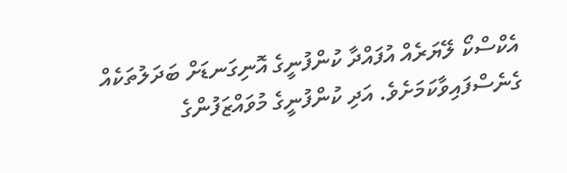އެކްސްކޯ ލޭޔަރެއް އުފައްދާ ކުންފުނީގެ އޮނިގަނޑަށް ބަދަލުތަކެއް ގެނެސްފައިވާކަމަށެވެ. އަދި ކުންފުނީގެ މުވައްޒަފުންގެ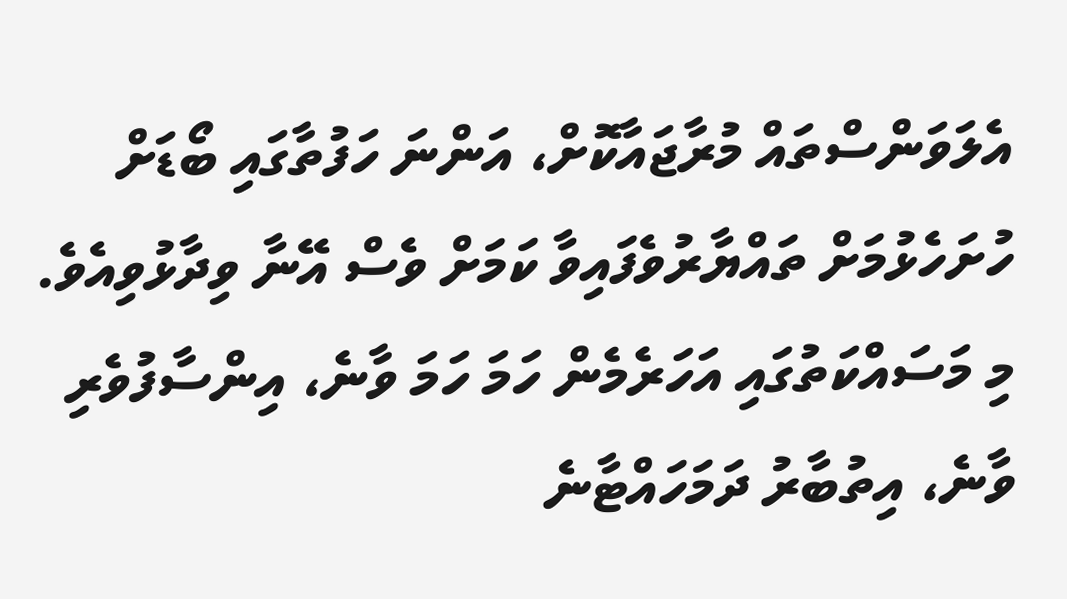އެލަވަންސްތައް މުރާޖައާކޮށް، އަންނަ ހަފުތާގައި ބޯޑަށް ހުށަހެޅުމަށް ތައްޔާރުވެފައިވާ ކަމަށް ވެސް އޭނާ ވިދާޅުވިއެވެ.
މި މަސައްކަތުގައި އަހަރެމެން ހަމަ ހަމަ ވާނެ، އިންސާފުވެރި ވާނެ، އިތުބާރު ދަމަހައްޓާނެ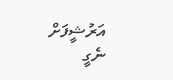އަރުޝީފަށް ނެގީ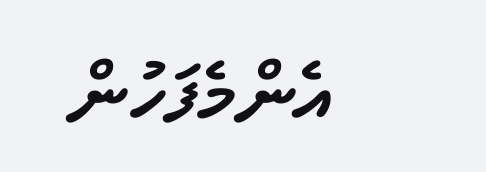އެންމެފަހުން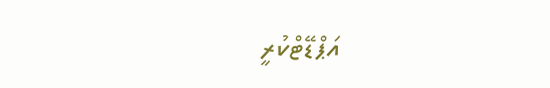އަޕްޑޭޓްކުރީ